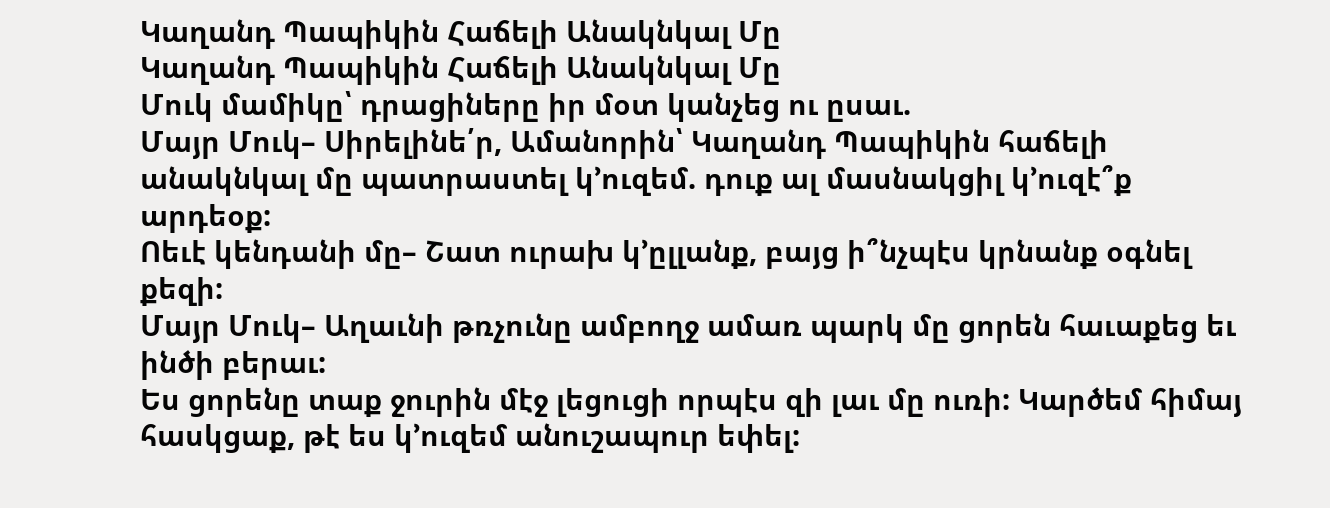Կաղանդ Պապիկին Հաճելի Անակնկալ Մը
Կաղանդ Պապիկին Հաճելի Անակնկալ Մը
Մուկ մամիկը՝ դրացիները իր մօտ կանչեց ու ըսաւ.
Մայր Մուկ– Սիրելինե՛ր, Ամանորին՝ Կաղանդ Պապիկին հաճելի անակնկալ մը պատրաստել կ’ուզեմ. դուք ալ մասնակցիլ կ’ուզէ՞ք արդեօք:
Ոեւէ կենդանի մը– Շատ ուրախ կ’ըլլանք, բայց ի՞նչպէս կրնանք օգնել քեզի:
Մայր Մուկ– Աղաւնի թռչունը ամբողջ ամառ պարկ մը ցորեն հաւաքեց եւ ինծի բերաւ:
Ես ցորենը տաք ջուրին մէջ լեցուցի որպէս զի լաւ մը ուռի: Կարծեմ հիմայ հասկցաք, թէ ես կ’ուզեմ անուշապուր եփել: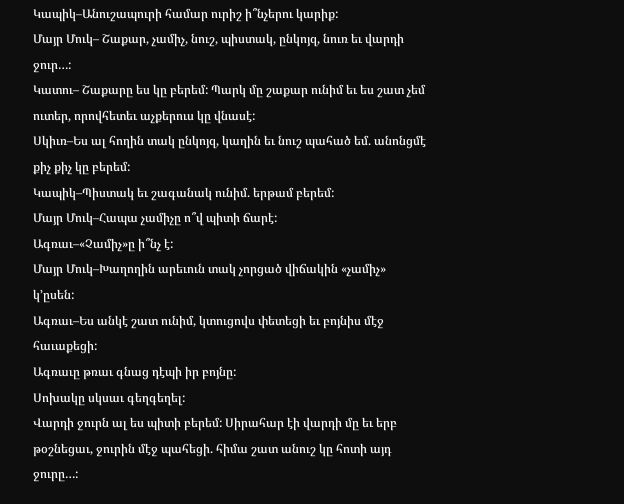Կապիկ–Անուշապուրի համար ուրիշ ի՞նչերու կարիք:
Մայր Մուկ– Շաքար, չամիչ, նուշ, պիստակ, ընկոյզ, նուռ եւ վարդի ջուր…:
Կատու– Շաքարը ես կը բերեմ: Պարկ մը շաքար ունիմ եւ ես շատ չեմ ուտեր, որովհետեւ աչքերուս կը վնասէ:
Սկիւռ–Ես ալ հողին տակ ընկոյզ, կաղին եւ նուշ պահած եմ. անոնցմէ քիչ քիչ կը բերեմ:
Կապիկ–Պիստակ եւ շագանակ ունիմ. երթամ բերեմ:
Մայր Մուկ–Հապա չամիչը ո՞վ պիտի ճարէ:
Ագռաւ–«Չամիչ»ը ի՞նչ է:
Մայր Մուկ–Խաղողին արեւուն տակ չորցած վիճակին «չամիչ» կ’ըսեն:
Ագռաւ–Ես անկէ շատ ունիմ, կտուցովս փետեցի եւ բոյնիս մէջ հաւաքեցի:
Ագռաւը թռաւ գնաց դէպի իր բոյնը:
Սոխակը սկսաւ գեղգեղել:
Վարդի ջուրն ալ ես պիտի բերեմ: Սիրահար էի վարդի մը եւ երբ թօշնեցաւ, ջուրին մէջ պահեցի. հիմա շատ անուշ կը հոտի այդ ջուրը…: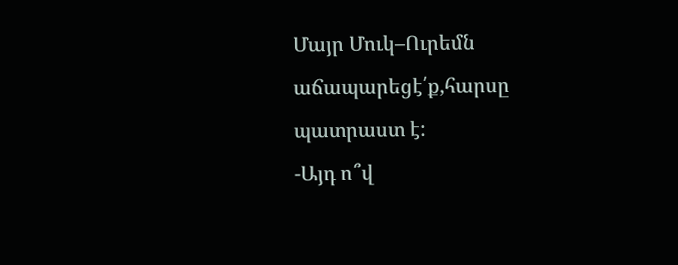Մայր Մուկ–Ուրեմն աճապարեցէ՛ք,հարսը պատրաստ է:
-Այդ ո՞վ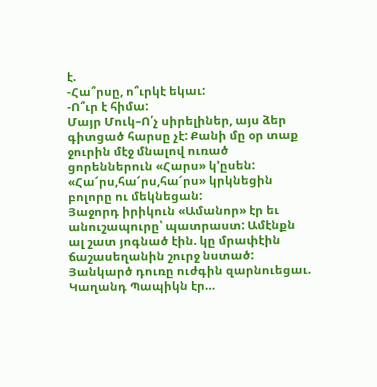է.
-Հա՞րսը, ո՞ւրկէ եկաւ:
-Ո՞ւր է հիմա:
Մայր Մուկ–Ո՛չ սիրելիներ, այս ձեր գիտցած հարսը չէ: Քանի մը օր տաք ջուրին մէջ մնալով ուռած ցորեններուն «Հարս» կ’ըսեն:
«Հա՜րս,հա՜րս,հա՜րս» կրկնեցին բոլորը ու մեկնեցան:
Յաջորդ իրիկուն «Ամանոր» էր եւ անուշապուրը՝ պատրաստ: Ամէնքն ալ շատ յոգնած էին. կը մրափէին ճաշասեղանին շուրջ նստած:
Յանկարծ դուռը ուժգին զարնուեցաւ. Կաղանդ Պապիկն էր…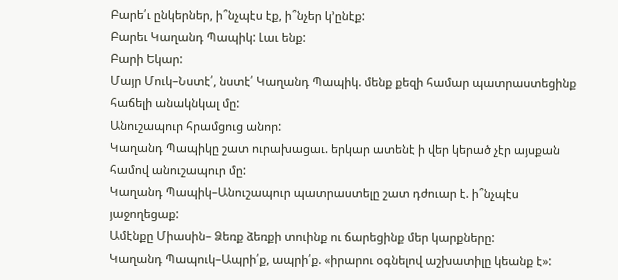Բարե՛ւ ընկերներ, ի՞նչպէս էք, ի՞նչեր կ’ընէք:
Բարեւ Կաղանդ Պապիկ: Լաւ ենք:
Բարի Եկար:
Մայր Մուկ–Նստէ՛, նստէ՛ Կաղանդ Պապիկ. մենք քեզի համար պատրաստեցինք հաճելի անակնկալ մը:
Անուշապուր հրամցուց անոր:
Կաղանդ Պապիկը շատ ուրախացաւ. երկար ատենէ ի վեր կերած չէր այսքան համով անուշապուր մը:
Կաղանդ Պապիկ–Անուշապուր պատրաստելը շատ դժուար է. ի՞նչպէս յաջողեցաք:
Ամէնքը Միասին– Ձեռք ձեռքի տուինք ու ճարեցինք մեր կարքները:
Կաղանդ Պապուկ–Ապրի՛ք, ապրի՛ք. «իրարու օգնելով աշխատիլը կեանք է»: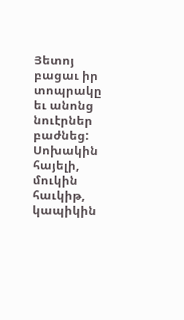Յետոյ բացաւ իր տոպրակը եւ անոնց նուէրներ բաժնեց:
Սոխակին հայելի, մուկին հաւկիթ, կապիկին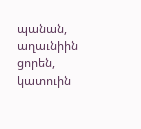պանան, աղաւնիին ցորեն, կատուին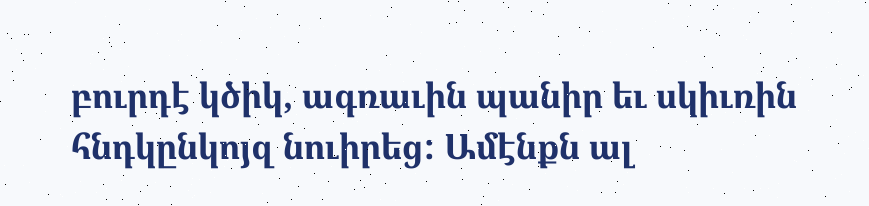բուրդէ կծիկ, ագռաւին պանիր եւ սկիւռին հնդկընկոյզ նուիրեց: Ամէնքն ալ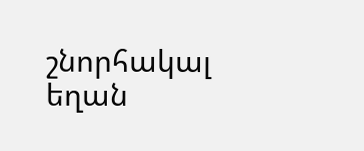շնորհակալ եղան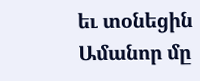եւ տօնեցին Ամանոր մը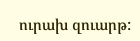ուրախ զուարթ: